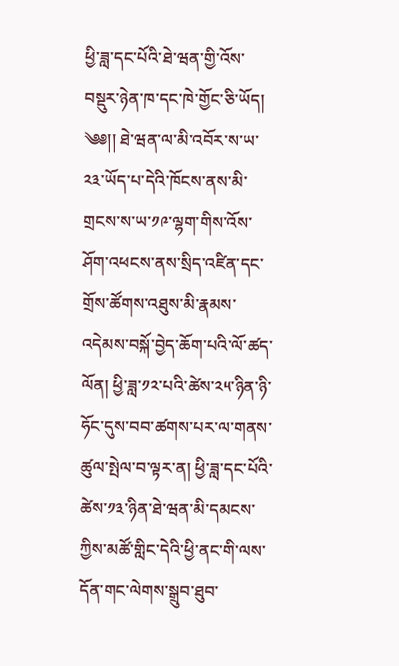ཕྱི་ཟླ་དང་པོའི་ཐེ་ཝན་གྱི་འོས་བསྡུར་ཉེན་ཁ་དང་ཁེ་གྱོང་ཅི་ཡོད།
༄༅།། ཐེ་ཝན་ལ་མི་འབོར་ས་ཡ་༢༣་ཡོད་པ་དེའི་ཁོངས་ནས་མི་གྲངས་ས་ཡ་༡༩་ལྷག་གིས་འོས་ཤོག་འཕངས་ནས་སྲིད་འཛིན་དང་གྲོས་ཚོགས་འཐུས་མི་རྣམས་འདེམས་བསྐོ་བྱེད་ཆོག་པའི་ལོ་ཚད་ལོན། ཕྱི་ཟླ་༡༢་པའི་ཚེས་༢༥་ཉིན་ཉི་ཧོང་དུས་བབ་ཚགས་པར་ལ་གནས་ཚུལ་སྤེལ་བ་ལྟར་ན། ཕྱི་ཟླ་དང་པོའི་ཚེས་༡༣་ཉིན་ཐེ་ཝན་མི་དམངས་ཀྱིས་མཚོ་གླིང་དེའི་ཕྱི་ནང་གི་ལས་དོན་གང་ལེགས་སྒྲུབ་ཐུབ་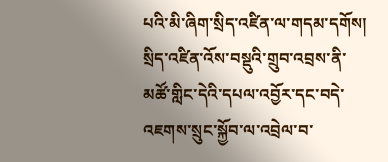པའི་མི་ཞིག་སྲིད་འཛིན་ལ་གདམ་དགོས། སྲིད་འཛིན་འོས་བསྡུའི་གྲུབ་འབྲས་ནི་མཚོ་གླིང་དེའི་དཔལ་འབྱོར་དང་བདེ་འཇགས་སྲུང་སྐྱོབ་ལ་འབྲེལ་བ་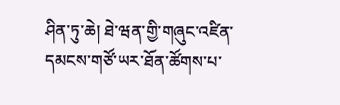ཤིན་ཏུ་ཆེ། ཐེ་ཝན་གྱི་གཞུང་འཛིན་དམངས་གཙོ་ཡར་ཐོན་ཚོགས་པ་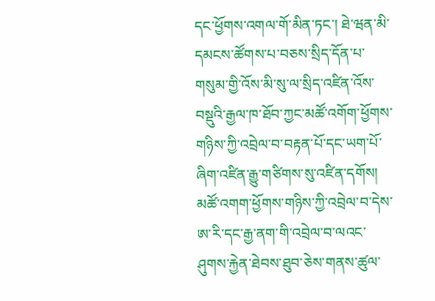དང་ཕྱོགས་འགལ་གོ་མིན་ཏང་། ཐེ་ཝན་མི་དམངས་ཚོགས་པ་བཅས་སྲིད་དོན་པ་གསུམ་གྱི་འོས་མི་སུ་ལ་སྲིད་འཛིན་འོས་བསྡུའི་རྒྱལ་ཁ་ཐོབ་ཀྱང་མཚོ་འགོག་ཕྱོགས་གཉིས་ཀྱི་འབྲེལ་བ་བརྟན་པོ་དང་ཡག་པོ་ཞིག་འཛིན་རྒྱུ་གཙིགས་སུ་འཛིན་དགོས། མཚོ་འགག་ཕྱོགས་གཉིས་ཀྱི་འབྲེལ་བ་དེས་ཨ་རི་དང་རྒྱ་ནག་གི་འབྲེལ་བ་ལའང་ཤུགས་རྐྱེན་ཐེབས་ཐུབ་ཅེས་གནས་ཚུལ་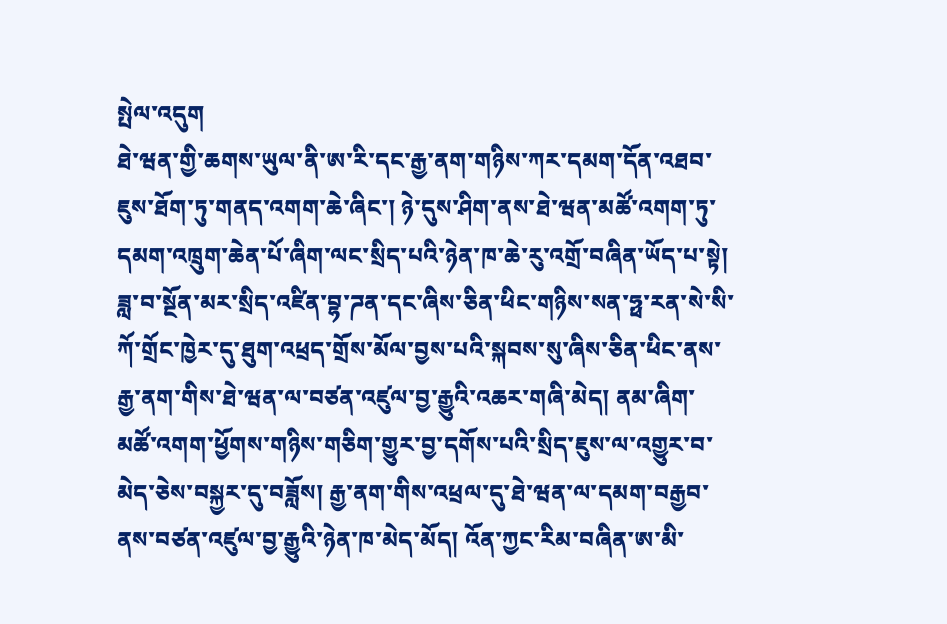སྤེལ་འདུག
ཐེ་ཝན་གྱི་ཆགས་ཡུལ་ནི་ཨ་རི་དང་རྒྱ་ནག་གཉིས་ཀར་དམག་དོན་འཐབ་ཇུས་ཐོག་ཏུ་གནད་འགག་ཆེ་ཞིང་། ཉེ་དུས་ཤིག་ནས་ཐེ་ཝན་མཚོ་འགག་ཏུ་དམག་འཁྲུག་ཆེན་པོ་ཞིག་ལང་སྲིད་པའི་ཉེན་ཁ་ཆེ་རུ་འགྲོ་བཞིན་ཡོད་པ་སྟེ། ཟླ་བ་སྔོན་མར་སྲིད་འཛིན་བྷ་ཌན་དང་ཞིས་ཅིན་ཕིང་གཉིས་སན་ཧྥ་རན་སེ་སི་ཀོ་གྲོང་ཁྱེར་དུ་ཐུག་འཕྲད་གྲོས་མོལ་བྱས་པའི་སྐབས་སུ་ཞིས་ཅིན་ཕིང་ནས་རྒྱ་ནག་གིས་ཐེ་ཝན་ལ་བཙན་འཛུལ་བྱ་རྒྱུའི་འཆར་གཞི་མེད། ནམ་ཞིག་མཚོ་འགག་ཕྱོགས་གཉིས་གཅིག་གྱུར་བྱ་དགོས་པའི་སྲིད་ཇུས་ལ་འགྱུར་བ་མེད་ཅེས་བསྐྱར་དུ་བཟློས། རྒྱ་ནག་གིས་འཕྲལ་དུ་ཐེ་ཝན་ལ་དམག་བརྒྱབ་ནས་བཙན་འཛུལ་བྱ་རྒྱུའི་ཉེན་ཁ་མེད་མོད། འོན་ཀྱང་རིམ་བཞིན་ཨ་མི་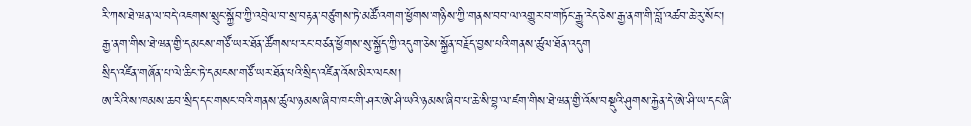རི་ཀས་ཐེ་ཝན་ལ་བདེ་འཇགས་སྲུང་སྐྱོབ་ཀྱི་འབྲེལ་བ་སྲ་བརྟན་བཙུགས་ཏེ་མཚོ་འགག་ཕྱོགས་གཉིས་ཀྱི་གནས་བབ་ལ་འགྱུར་བ་གཏོང་རྒྱུ་རེད་ཅེས་རྒྱ་ནག་གི་བློ་འཚབ་ཆེ་རུ་སོང་། རྒྱ་ནག་གིས་ཐེ་ཝན་གྱི་དམངས་གཙོ་ཡར་ཐོན་ཚོགས་པ་རང་བཙན་ཕྱོགས་སུ་སྐྱོད་ཀྱི་འདུག་ཅེས་སྐྱོན་བརྗོད་བྱས་པའི་གནས་ཚུལ་ཐོན་འདུག
སྲིད་འཛིན་གཞོན་པ་ལེ་ཆིང་ཏེ་དམངས་གཙོ་ཡར་ཐོན་པའི་སྲིད་འཛིན་འོས་མིར་ལངས།
ཨ་རིའི་ས་ཁམས་ཆབ་སྲིད་དང་གསང་བའི་གནས་ཚུལ་ཉམས་ཞིབ་ཁང་གི་ཤར་ཨེ་ཤི་ཡའི་ཉམས་ཞིབ་པ་ཆེ་སི་བྷ་ལ་ཛག་གིས་ཐེ་ཝན་གྱི་འོས་བསྡུའི་ཤུགས་རྐྱེན་དེ་ཨེ་ཤི་ཡ་དང་ཞི་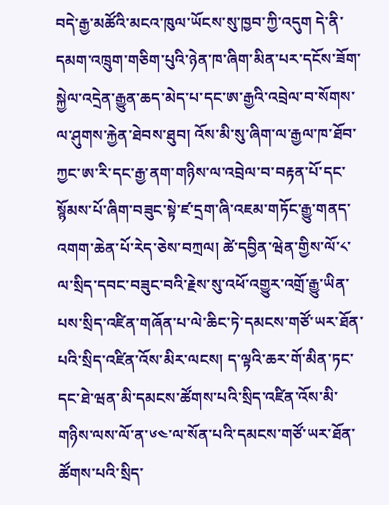བདེ་རྒྱ་མཚོའི་མངའ་ཁུལ་ཡོངས་སུ་ཁྱབ་ཀྱི་འདུག དེ་ནི་དམག་འཁྲུག་གཅིག་པུའི་ཉེན་ཁ་ཞིག་མིན་པར་དངོས་ཟོག་སྐྱེལ་འདྲེན་རྒྱུན་ཆད་མེད་པ་དང་ཨ་རྒྱའི་འབྲེལ་བ་སོགས་ལ་ཤུགས་རྐྱེན་ཐེབས་ཐུབ། འོས་མི་སུ་ཞིག་ལ་རྒྱལ་ཁ་ཐོབ་ཀྱང་ཨ་རི་དང་རྒྱ་ནག་གཉིས་ལ་འབྲེལ་བ་བརྟན་པོ་དང་སྙོམས་པོ་ཞིག་བཟུང་སྟེ་ཛ་དྲག་ཞི་འཇམ་གཏོང་རྒྱུ་གནད་འགག་ཆེན་པོ་རེད་ཅེས་བཀྲལ། ཚེ་དབྱིན་ཝེན་གྱིས་ལོ་༨་ལ་སྲིད་དབང་བཟུང་བའི་རྗེས་སུ་འཕོ་འགྱུར་འགྲོ་རྒྱུ་ཡིན་པས་སྲིད་འཛིན་གཞོན་པ་ལེ་ཆིང་ཏེ་དམངས་གཙོ་ཡར་ཐོན་པའི་སྲིད་འཛིན་འོས་མིར་ལངས། ད་ལྟའི་ཆར་གོ་མིན་ཏང་དང་ཐེ་ཝན་མི་དམངས་ཚོགས་པའི་སྲིད་འཛིན་འོས་མི་གཉིས་ལས་ལོ་ན་༦༤་ལ་སོན་པའི་དམངས་གཙོ་ཡར་ཐོན་ཚོགས་པའི་སྲིད་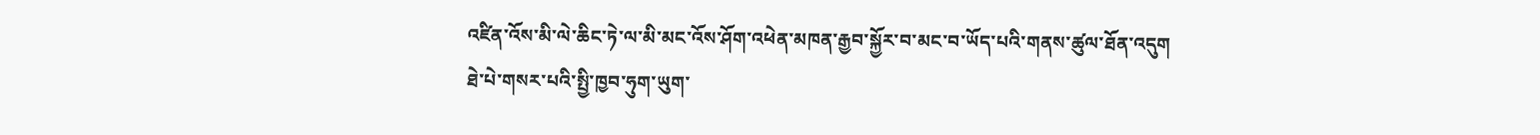འཛིན་འོས་མི་ལེ་ཆིང་ཏེ་ལ་མི་མང་འོས་ཤོག་འཕེན་མཁན་རྒྱབ་སྐྱོར་བ་མང་བ་ཡོད་པའི་གནས་ཚུལ་ཐོན་འདུག
ཐེ་པེ་གསར་པའི་སྤྱི་ཁྱབ་ཧུག་ཡུག་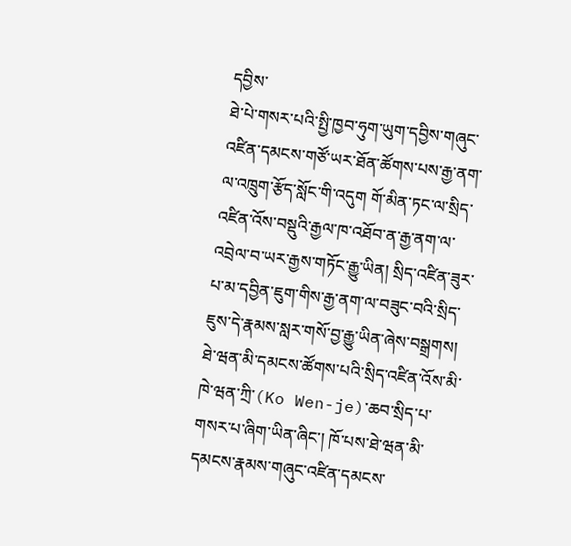དབྱིས་
ཐེ་པེ་གསར་པའི་སྤྱི་ཁྱབ་ཧུག་ཡུག་དབྱིས་གཞུང་འཛིན་དམངས་གཙོ་ཡར་ཐོན་ཚོགས་པས་རྒྱ་ནག་ལ་འཁྲུག་རྩོད་སློང་གི་འདུག གོ་མིན་ཏང་ལ་སྲིད་འཛིན་འོས་བསྡུའི་རྒྱལ་ཁ་འཐོབ་ན་རྒྱ་ནག་ལ་འབྲེལ་བ་ཡར་རྒྱས་གཏོང་རྒྱུ་ཡིན། སྲིད་འཛིན་ཟུར་པ་མ་དབྱིན་ཇུག་གིས་རྒྱ་ནག་ལ་བཟུང་བའི་སྲིད་ཇུས་དེ་རྣམས་སླར་གསོ་བྱ་རྒྱུ་ཡིན་ཞེས་བསྒྲགས། ཐེ་ཝན་མི་དམངས་ཚོགས་པའི་སྲིད་འཛིན་འོས་མི་ཁེ་ཝན་ཀྲི་(Ko Wen-je)་ཆབ་སྲིད་པ་གསར་པ་ཞིག་ཡིན་ཞིང་། ཁོ་པས་ཐེ་ཝན་མི་དམངས་རྣམས་གཞུང་འཛིན་དམངས་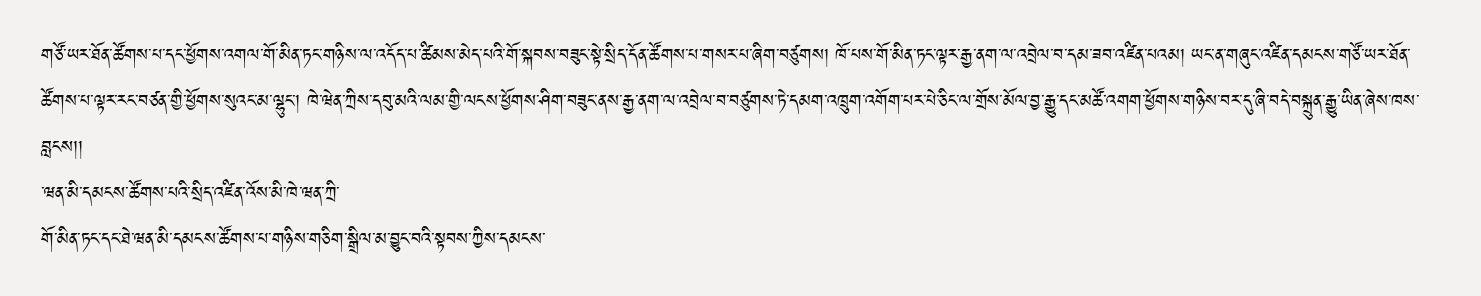གཙོ་ཡར་ཐོན་ཚོགས་པ་དང་ཕྱོགས་འགལ་གོ་མིན་ཏང་གཉིས་ལ་འདོད་པ་ཚིམས་མེད་པའི་གོ་སྐབས་བཟུང་སྟེ་སྲིད་དོན་ཚོགས་པ་གསར་པ་ཞིག་བཙུགས། ཁོ་པས་གོ་མིན་ཏང་ལྟར་རྒྱ་ནག་ལ་འབྲེལ་བ་དམ་ཟབ་འཛིན་པའམ། ཡང་ན་གཞུང་འཛིན་དམངས་གཙོ་ཡར་ཐོན་ཚོགས་པ་ལྟར་རང་བཙན་གྱི་ཕྱོགས་སུའང་མ་ལྷུང་། ཁེ་ཝེན་ཀྲིས་དབུ་མའི་ལམ་གྱི་ལངས་ཕྱོགས་ཤིག་བཟུང་ནས་རྒྱ་ནག་ལ་འབྲེལ་བ་བཙུགས་ཏེ་དམག་འཁྲུག་འགོག་པར་པེ་ཅིང་ལ་གྲོས་མོལ་བྱ་རྒྱུ་དང་མཚོ་འགག་ཕྱོགས་གཉིས་བར་དུ་ཞི་བདེ་བསྐྲུན་རྒྱུ་ཡིན་ཞེས་ཁས་བླངས།།
་ཝན་མི་དམངས་ཚོགས་པའི་སྲིད་འཛིན་འོས་མི་ཁེ་ཝན་ཀྲི་
གོ་མིན་ཏང་དང་ཐེ་ཝན་མི་དམངས་ཚོགས་པ་གཉིས་གཅིག་སྒྲིལ་མ་བྱུང་བའི་སྟབས་ཀྱིས་དམངས་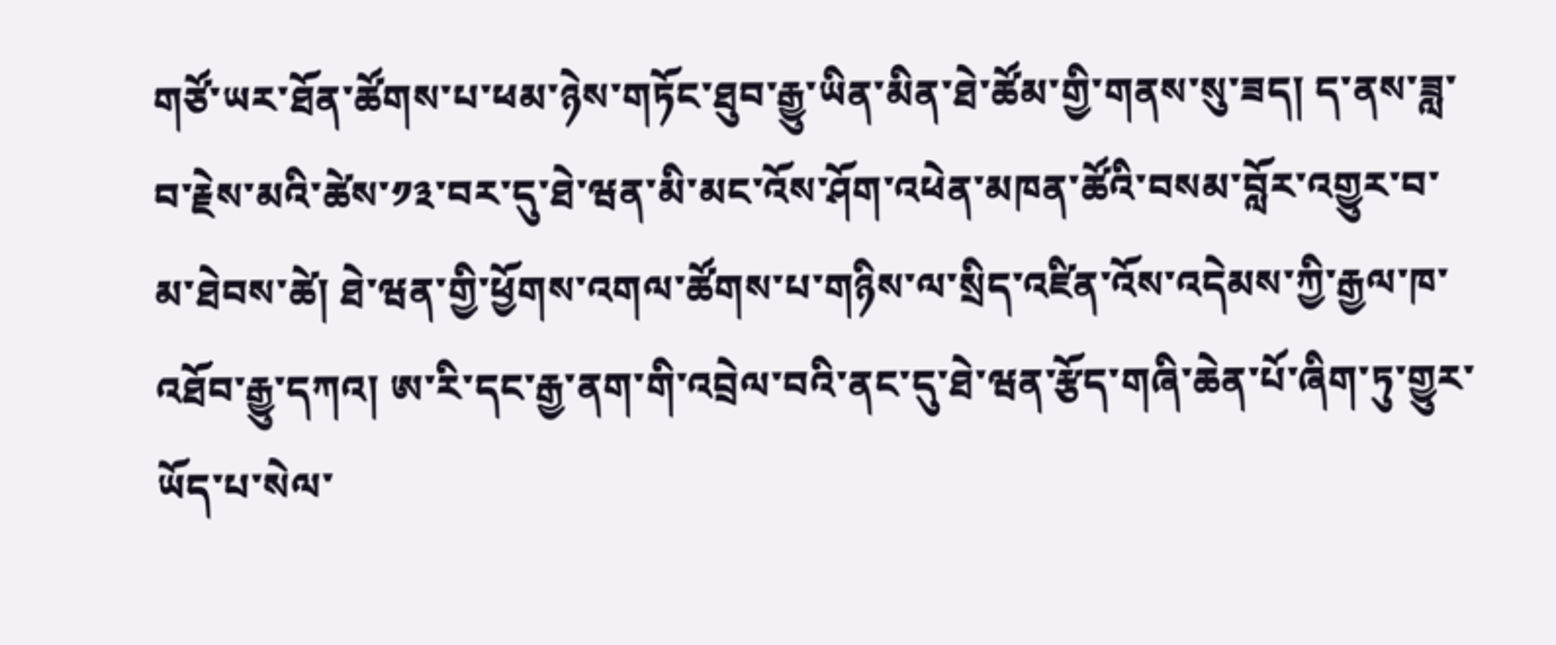གཙོ་ཡར་ཐོན་ཚོགས་པ་ཕམ་ཉེས་གཏོང་ཐུབ་རྒྱུ་ཡིན་མིན་ཐེ་ཚོམ་གྱི་གནས་སུ་ཟད། ད་ནས་ཟླ་བ་རྗེས་མའི་ཚེས་༡༣་བར་དུ་ཐེ་ཝན་མི་མང་འོས་ཤོག་འཕེན་མཁན་ཚོའི་བསམ་བློར་འགྱུར་བ་མ་ཐེབས་ཚེ། ཐེ་ཝན་གྱི་ཕྱོགས་འགལ་ཚོགས་པ་གཉིས་ལ་སྲིད་འཛིན་འོས་འདེམས་ཀྱི་རྒྱལ་ཁ་འཐོབ་རྒྱུ་དཀའ། ཨ་རི་དང་རྒྱ་ནག་གི་འབྲེལ་བའི་ནང་དུ་ཐེ་ཝན་རྩོད་གཞི་ཆེན་པོ་ཞིག་ཏུ་གྱུར་ཡོད་པ་སེལ་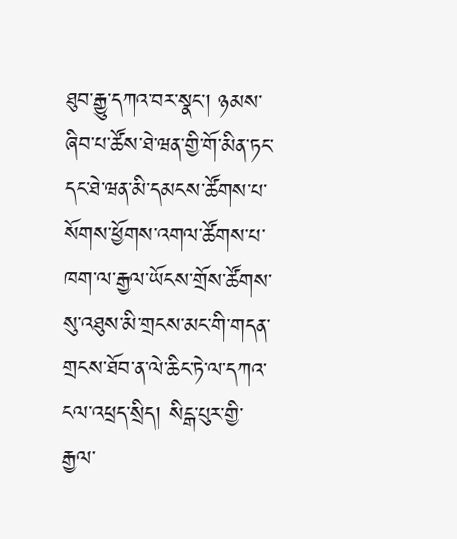ཐུབ་རྒྱུ་དཀའ་བར་སྣང་། ཉམས་ཞིབ་པ་ཚོས་ཐེ་ཝན་གྱི་གོ་མིན་ཏང་དང་ཐེ་ཝན་མི་དམངས་ཚོགས་པ་སོགས་ཕྱོགས་འགལ་ཚོགས་པ་ཁག་ལ་རྒྱལ་ཡོངས་གྲོས་ཚོགས་སུ་འཐུས་མི་གྲངས་མང་གི་གདན་གྲངས་ཐོབ་ན་ལེ་ཆིང་ཏེ་ལ་དཀའ་ངལ་འཕྲད་སྲིད། སིངྒ་པུར་གྱི་རྒྱལ་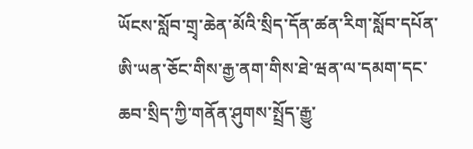ཡོངས་སློབ་གྲྭ་ཆེན་མོའི་སྲིད་དོན་ཚན་རིག་སློབ་དཔོན་ཨི་ཡན་ཅོང་གིས་རྒྱ་ནག་གིས་ཐེ་ཝན་ལ་དམག་དང་ཆབ་སྲིད་ཀྱི་གནོན་ཤུགས་སྤྲོད་རྒྱུ་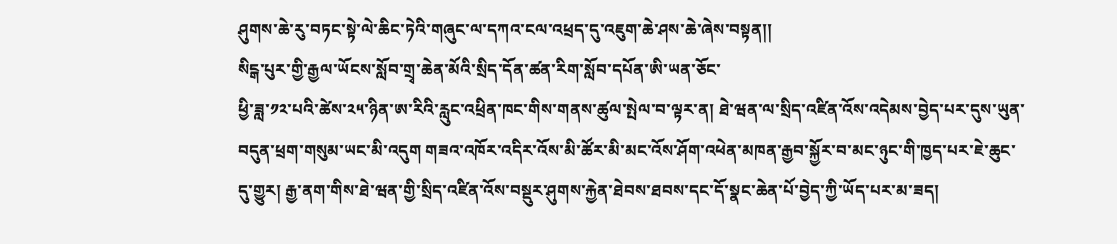ཤུགས་ཆེ་རུ་བཏང་སྟེ་ལེ་ཆིང་ཏེའི་གཞུང་ལ་དཀའ་ངལ་འཕྲད་དུ་འཇུག་ཆེ་ཤས་ཆེ་ཞེས་བསྟན།།
སིངྒ་པུར་གྱི་རྒྱལ་ཡོངས་སློབ་གྲྭ་ཆེན་མོའི་སྲིད་དོན་ཚན་རིག་སློབ་དཔོན་ཨི་ཡན་ཅོང་
ཕྱི་ཟླ་༡༢་པའི་ཚེས་༢༥་ཉིན་ཨ་རིའི་རླུང་འཕྲིན་ཁང་གིས་གནས་ཚུལ་སྤེལ་བ་ལྟར་ན། ཐེ་ཝན་ལ་སྲིད་འཛིན་འོས་འདེམས་བྱེད་པར་དུས་ཡུན་བདུན་ཕྲག་གསུམ་ཡང་མི་འདུག གཟའ་འཁོར་འདིར་འོས་མི་ཚོར་མི་མང་འོས་ཤོག་འཕེན་མཁན་རྒྱབ་སྐྱོར་བ་མང་ཉུང་གི་ཁྱད་པར་ཇེ་ཆུང་དུ་གྱུར། རྒྱ་ནག་གིས་ཐེ་ཝན་གྱི་སྲིད་འཛིན་འོས་བསྡུར་ཤུགས་རྐྱེན་ཐེབས་ཐབས་དང་དོ་སྣང་ཆེན་པོ་བྱེད་ཀྱི་ཡོད་པར་མ་ཟད།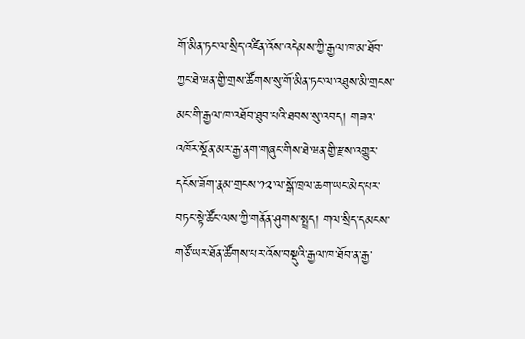གོ་མིན་ཏང་ལ་སྲིད་འཛིན་འོས་འདེམས་ཀྱི་རྒྱལ་ཁ་མ་ཐོབ་ཀྱང་ཐེ་ཝན་གྱི་གྲས་ཚོགས་སུ་གོ་མིན་ཏང་ལ་འཐུས་མི་གྲངས་མང་གི་རྒྱལ་ཁ་འཐོབ་ཐུབ་པའི་ཐབས་སུ་འབད། གཟའ་འཁོར་སྔོན་མར་རྒྱ་ནག་གཞུང་གིས་ཐེ་ཝན་གྱི་རྫས་འགྱུར་དངོས་ཟོག་རྣམ་གྲངས་༡༢་ལ་སྒོ་ཁྲལ་ཆག་ཡང་མེད་པར་བཏང་སྟེ་ཚོང་ལས་ཀྱི་གནོན་ཤུགས་སྤྲད། གལ་སྲིད་དམངས་གཙོ་ཡར་ཐོན་ཚོགས་པར་འོས་བསྡུའི་རྒྱལ་ཁ་ཐོབ་ན་རྒྱ་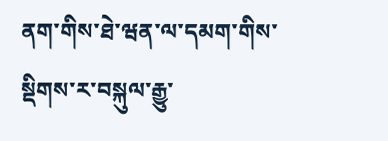ནག་གིས་ཐེ་ཝན་ལ་དམག་གིས་སྡིགས་ར་བསྐུལ་རྒྱུ་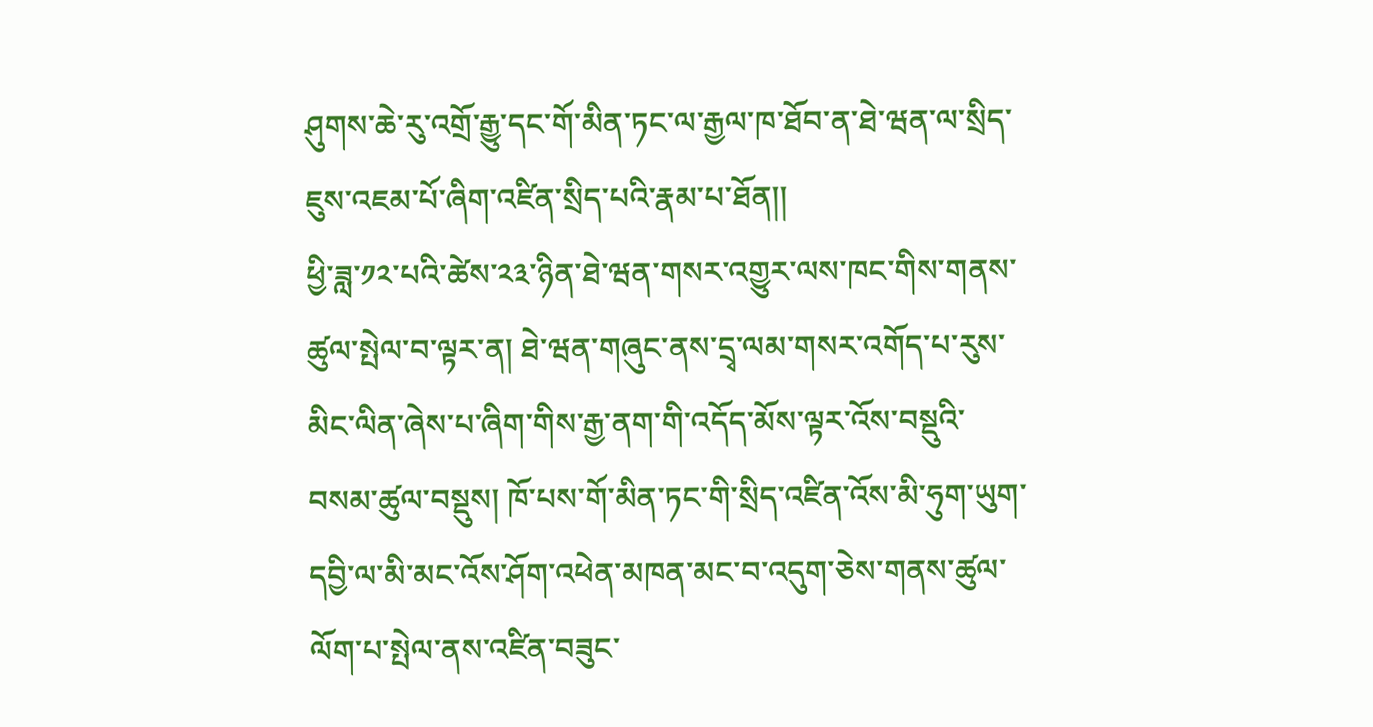ཤུགས་ཆེ་རུ་འགྲོ་རྒྱུ་དང་གོ་མིན་ཏང་ལ་རྒྱལ་ཁ་ཐོབ་ན་ཐེ་ཝན་ལ་སྲིད་ཇུས་འཇམ་པོ་ཞིག་འཛིན་སྲིད་པའི་རྣམ་པ་ཐོན།།
ཕྱི་ཟླ་༡༢་པའི་ཚེས་༢༣་ཉིན་ཐེ་ཝན་གསར་འགྱུར་ལས་ཁང་གིས་གནས་ཚུལ་སྤེལ་བ་ལྟར་ན། ཐེ་ཝན་གཞུང་ནས་དྲྭ་ལམ་གསར་འགོད་པ་རུས་མིང་ལིན་ཞེས་པ་ཞིག་གིས་རྒྱ་ནག་གི་འདོད་མོས་ལྟར་འོས་བསྡུའི་བསམ་ཚུལ་བསྡུས། ཁོ་པས་གོ་མིན་ཏང་གི་སྲིད་འཛིན་འོས་མི་ཧུག་ཡུག་དབྱི་ལ་མི་མང་འོས་ཤོག་འཕེན་མཁན་མང་བ་འདུག་ཅེས་གནས་ཚུལ་ལོག་པ་སྤེལ་ནས་འཛིན་བཟུང་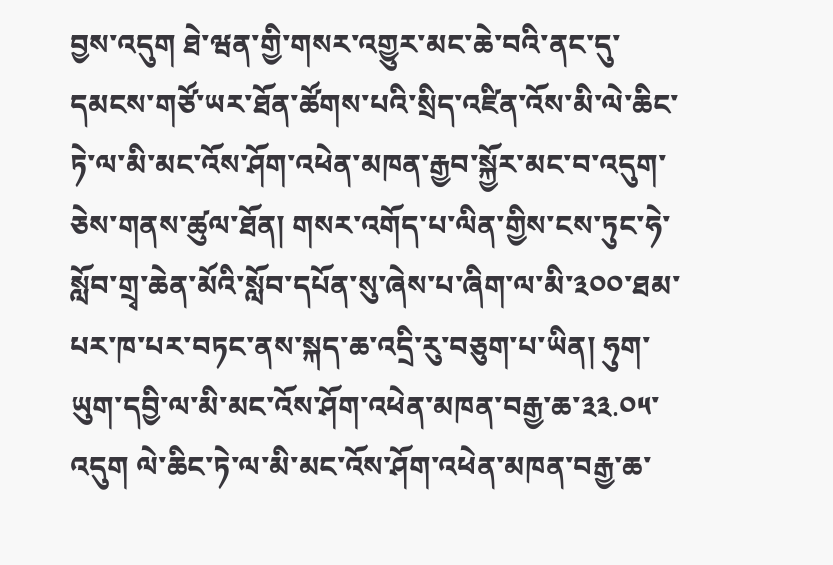བྱས་འདུག ཐེ་ཝན་གྱི་གསར་འགྱུར་མང་ཆེ་བའི་ནང་དུ་དམངས་གཙོ་ཡར་ཐོན་ཚོགས་པའི་སྲིད་འཛིན་འོས་མི་ལེ་ཆིང་ཏེ་ལ་མི་མང་འོས་ཤོག་འཕེན་མཁན་རྒྱབ་སྐྱོར་མང་བ་འདུག་ཅེས་གནས་ཚུལ་ཐོན། གསར་འགོད་པ་ལིན་གྱིས་ངས་ཏུང་ཧེ་སློབ་གྲྭ་ཆེན་མོའི་སློབ་དཔོན་སུ་ཞེས་པ་ཞིག་ལ་མི་༣༠༠་ཐམ་པར་ཁ་པར་བཏང་ནས་སྐད་ཆ་འདྲི་རུ་བཅུག་པ་ཡིན། ཧུག་ཡུག་དབྱི་ལ་མི་མང་འོས་ཤོག་འཕེན་མཁན་བརྒྱ་ཆ་༣༣.༠༥་འདུག ལེ་ཆིང་ཏེ་ལ་མི་མང་འོས་ཤོག་འཕེན་མཁན་བརྒྱ་ཆ་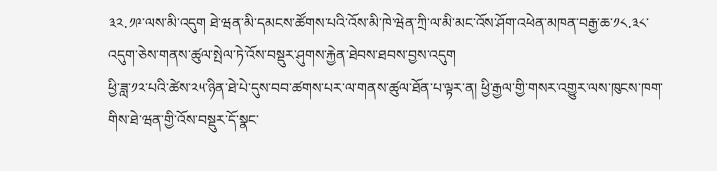༣༢.༡༩་ལས་མི་འདུག ཐེ་ཝན་མི་དམངས་ཚོགས་པའི་འོས་མི་ཁེ་ཝེན་ཀྲི་ལ་མི་མང་འོས་ཤོག་འཕེན་མཁན་བརྒྱ་ཆ་༡༨.༣༨་འདུག་ཅེས་གནས་ཚུལ་སྤེལ་ཏེ་འོས་བསྡུར་ཤུགས་རྐྱེན་ཐེབས་ཐབས་བྱས་འདུག
ཕྱི་ཟླ་༡༢་པའི་ཚེས་༢༥་ཉིན་ཐེ་པེ་དུས་བབ་ཚགས་པར་ལ་གནས་ཚུལ་ཐོན་པ་ལྟར་ན། ཕྱི་རྒྱལ་གྱི་གསར་འགྱུར་ལས་ཁུངས་ཁག་གིས་ཐེ་ཝན་གྱི་འོས་བསྡུར་དོ་སྣང་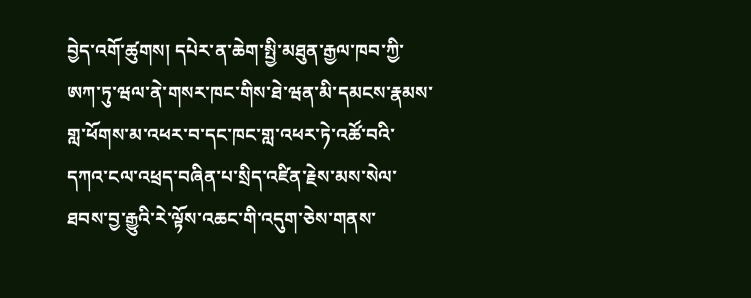བྱེད་འགོ་ཚུགས། དཔེར་ན་ཆེག་སྤྱི་མཐུན་རྒྱལ་ཁབ་ཀྱི་ཨཀ་ཏུ་ཝལ་ནེ་གསར་ཁང་གིས་ཐེ་ཝན་མི་དམངས་རྣམས་གླ་ཕོགས་མ་འཕར་བ་དང་ཁང་གླ་འཕར་ཏེ་འཚོ་བའི་དཀའ་ངལ་འཕྲད་བཞིན་པ་སྲིད་འཛིན་རྗེས་མས་སེལ་ཐབས་བྱ་རྒྱུའི་རེ་ལྟོས་འཆང་གི་འདུག་ཅེས་གནས་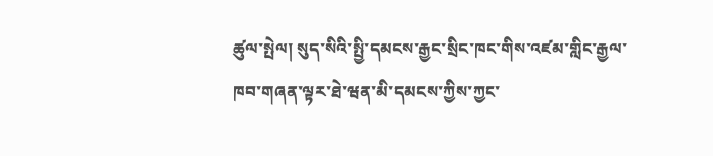ཚུལ་སྤེལ། སུད་སིའི་སྤྱི་དམངས་རྒྱང་སྲིང་ཁང་གིས་འཛམ་གླིང་རྒྱལ་ཁབ་གཞན་ལྟར་ཐེ་ཝན་མི་དམངས་ཀྱིས་ཀྱང་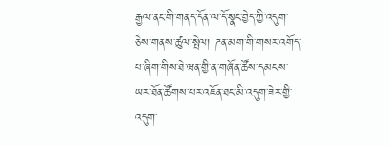རྒྱལ་ནང་གི་གནད་དོན་ལ་དོ་སྣང་བྱེད་ཀྱི་འདུག་ཅེས་གནས་ཚུལ་སྤེལ། ཌན་མག་གི་གསར་འགོད་པ་ཞིག་གིས་ཐེ་ཝན་གྱི་ན་གཞོན་ཚོས་དམངས་ཡར་ཐོན་ཚོགས་པར་འཇོན་ཐང་མི་འདུག་ཟེར་གྱི་འདུག་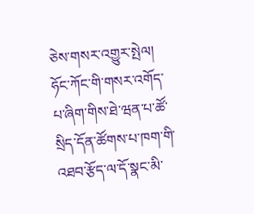ཅེས་གསར་འགྱུར་སྤེལ། ཧོང་ཀོང་གི་གསར་འགོད་པ་ཞིག་གིས་ཐེ་ཝན་པ་ཚོ་སྲིད་དོན་ཚོགས་པ་ཁག་གི་འཐབ་རྩོད་ལ་དོ་སྣང་མི་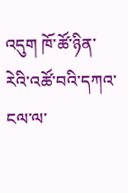འདུག ཁོ་ཚོ་ཉིན་རེའི་འཚོ་བའི་དཀའ་ངལ་ལ་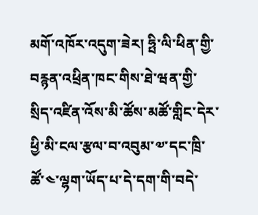མགོ་འཁོར་འདུག་ཟེར། ཧྤི་ལི་ཕིན་གྱི་བརྙན་འཕྲིན་ཁང་གིས་ཐེ་ཝན་གྱི་སྲིད་འཛིན་འོས་མི་ཚོས་མཚོ་གླིང་དེར་ཕྱི་མི་ངལ་རྩལ་བ་འབུམ་༧་དང་ཁྲི་ཚོ་༤་ལྷག་ཡོད་པ་དེ་དག་གི་བདེ་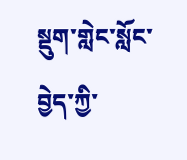སྡུག་གླེང་སློང་བྱེད་ཀྱི་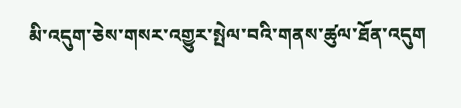མི་འདུག་ཅེས་གསར་འགྱུར་སྤེལ་བའི་གནས་ཚུལ་ཐོན་འདུག